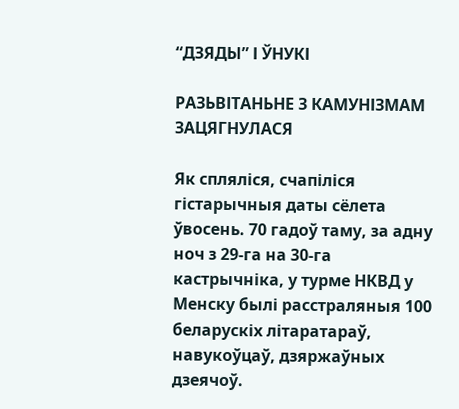“ДЗЯДЫ” І ЎНУКІ

РАЗЬВІТАНЬНЕ З КАМУНІЗМАМ ЗАЦЯГНУЛАСЯ

Як спляліся, счапіліся гістарычныя даты сёлета ўвосень. 70 гадоў таму, за адну ноч з 29-га на 30-га кастрычніка, у турме НКВД у Менску былі расстраляныя 100 беларускіх літаратараў, навукоўцаў, дзяржаўных дзеячоў.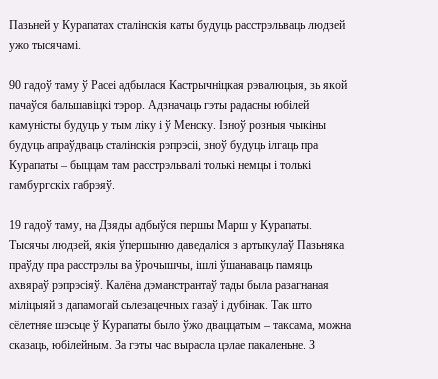Пазьней у Курапатах сталінскія каты будуць расстрэльваць людзей ужо тысячамі.

90 гадоў таму ў Расеі адбылася Кастрычніцкая рэвалюцыя, зь якой пачаўся бальшавіцкі тэрор. Адзначаць гэты радасны юбілей камуністы будуць у тым ліку і ў Менску. Ізноў розныя чыкіны будуць апраўдваць сталінскія рэпрэсіі, зноў будуць ілгаць пра Курапаты – быццам там расстрэльвалі толькі немцы і толькі гамбургскіх габрэяў.

19 гадоў таму, на Дзяды адбыўся першы Марш у Курапаты. Тысячы людзей, якія ўпершыню даведаліся з артыкулаў Пазьняка праўду пра расстрэлы ва ўрочышчы, ішлі ўшанаваць памяць ахвяраў рэпрэсіяў. Калёна дэманстрантаў тады была разагнаная міліцыяй з дапамогай сьлезацечных газаў і дубінак. Так што сёлетняе шэсьце ў Курапаты было ўжо дваццатым – таксама, можна сказаць, юбілейным. За гэты час вырасла цэлае пакаленьне. З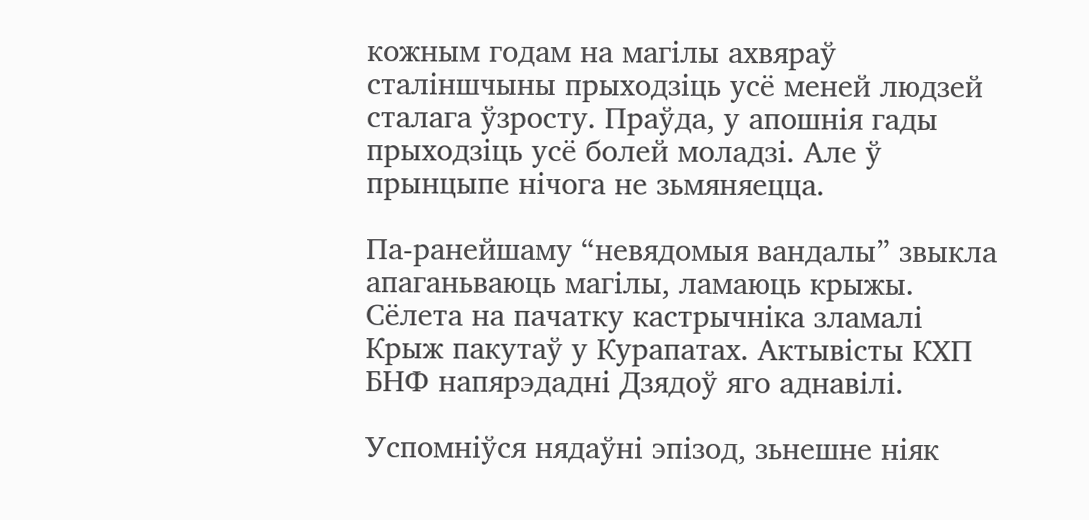кожным годам на магілы ахвяраў сталіншчыны прыходзіць усё меней людзей сталага ўзросту. Праўда, у апошнія гады прыходзіць усё болей моладзі. Але ў прынцыпе нічога не зьмяняецца.

Па-ранейшаму “невядомыя вандалы” звыкла апаганьваюць магілы, ламаюць крыжы. Сёлета на пачатку кастрычніка зламалі Крыж пакутаў у Курапатах. Актывісты КХП БНФ напярэдадні Дзядоў яго аднавілі.

Успомніўся нядаўні эпізод, зьнешне ніяк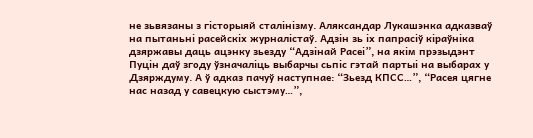не зьвязаны з гісторыяй сталінізму. Аляксандар Лукашэнка адказваў на пытаньні расейскіх журналістаў. Адзін зь іх папрасіў кіраўніка дзяржавы даць ацэнку зьезду “Адзінай Расеі”, на якім прэзыдэнт Пуцін даў згоду ўзначаліць выбарчы сьпіс гэтай партыі на выбарах у Дзярждуму. А ў адказ пачуў наступнае: “Зьезд КПСС…”, “Расея цягне нас назад у савецкую сыстэму…”,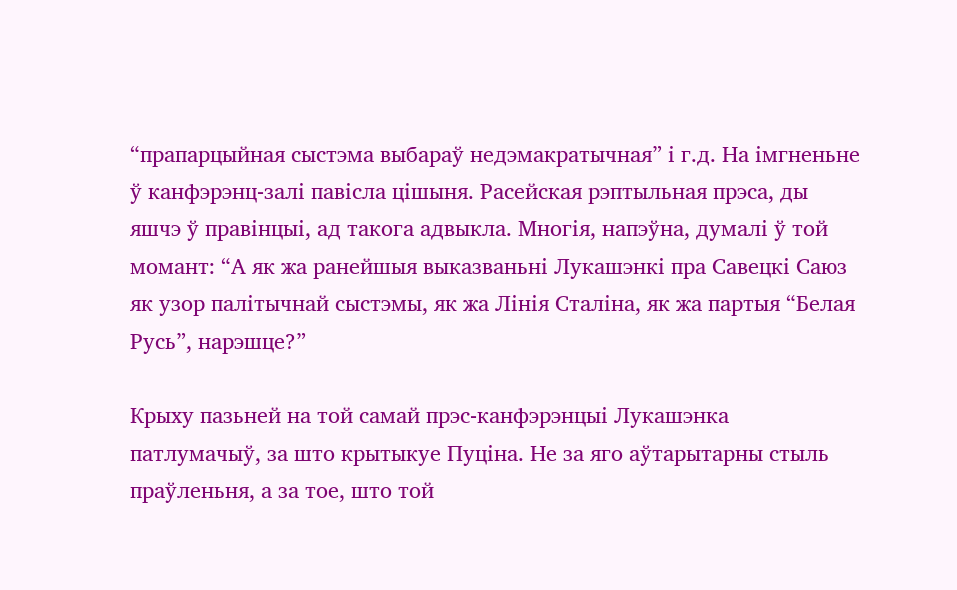“прапарцыйная сыстэма выбараў недэмакратычная” і г.д. На імгненьне ў канфэрэнц-залі павісла цішыня. Расейская рэптыльная прэса, ды яшчэ ў правінцыі, ад такога адвыкла. Многія, напэўна, думалі ў той момант: “А як жа ранейшыя выказваньні Лукашэнкі пра Савецкі Саюз як узор палітычнай сыстэмы, як жа Лінія Сталіна, як жа партыя “Белая Русь”, нарэшце?”

Крыху пазьней на той самай прэс-канфэрэнцыі Лукашэнка патлумачыў, за што крытыкуе Пуціна. Не за яго аўтарытарны стыль праўленьня, а за тое, што той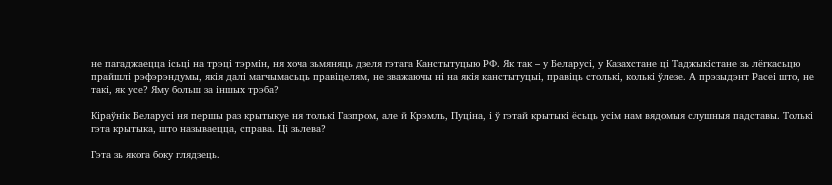не пагаджаецца ісьці на трэці тэрмін, ня хоча зьмяняць дзеля гэтага Канстытуцыю РФ. Як так – у Беларусі, у Казахстане ці Таджыкістане зь лёгкасьцю прайшлі рэфэрэндумы, якія далі магчымасьць правіцелям, не зважаючы ні на якія канстытуцыі, правіць столькі, колькі ўлезе. А прэзыдэнт Расеі што, не такі, як усе? Яму больш за іншых трэба?

Кіраўнік Беларусі ня першы раз крытыкуе ня толькі Газпром, але й Крэмль, Пуціна, і ў гэтай крытыкі ёсьць усім нам вядомыя слушныя падставы. Толькі гэта крытыка, што называецца, справа. Ці зьлева?

Гэта зь якога боку глядзець.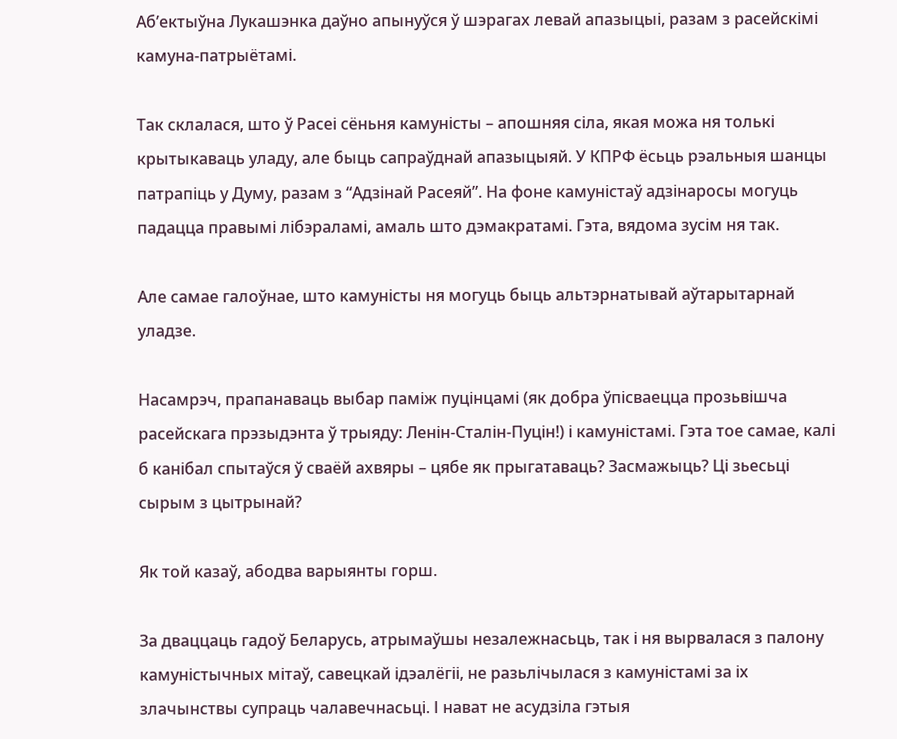Аб’ектыўна Лукашэнка даўно апынуўся ў шэрагах левай апазыцыі, разам з расейскімі камуна-патрыётамі.

Так склалася, што ў Расеі сёньня камуністы – апошняя сіла, якая можа ня толькі крытыкаваць уладу, але быць сапраўднай апазыцыяй. У КПРФ ёсьць рэальныя шанцы патрапіць у Думу, разам з “Адзінай Расеяй”. На фоне камуністаў адзінаросы могуць падацца правымі лібэраламі, амаль што дэмакратамі. Гэта, вядома зусім ня так.

Але самае галоўнае, што камуністы ня могуць быць альтэрнатывай аўтарытарнай уладзе.

Насамрэч, прапанаваць выбар паміж пуцінцамі (як добра ўпісваецца прозьвішча расейскага прэзыдэнта ў трыяду: Ленін-Сталін-Пуцін!) і камуністамі. Гэта тое самае, калі б канібал спытаўся ў сваёй ахвяры – цябе як прыгатаваць? Засмажыць? Ці зьесьці сырым з цытрынай?

Як той казаў, абодва варыянты горш.

За дваццаць гадоў Беларусь, атрымаўшы незалежнасьць, так і ня вырвалася з палону камуністычных мітаў, савецкай ідэалёгіі, не разьлічылася з камуністамі за іх злачынствы супраць чалавечнасьці. І нават не асудзіла гэтыя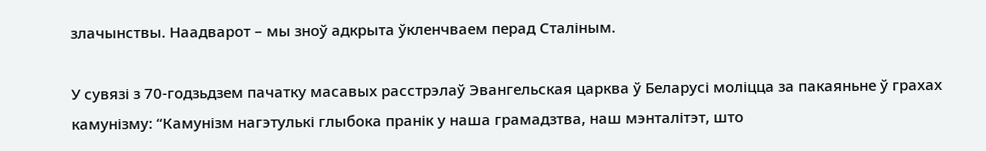злачынствы. Наадварот – мы зноў адкрыта ўкленчваем перад Сталіным.

У сувязі з 70-годзьдзем пачатку масавых расстрэлаў Эвангельская царква ў Беларусі моліцца за пакаяньне ў грахах камунізму: “Камунізм нагэтулькі глыбока пранік у наша грамадзтва, наш мэнталітэт, што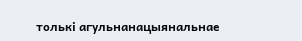толькі агульнанацыянальнае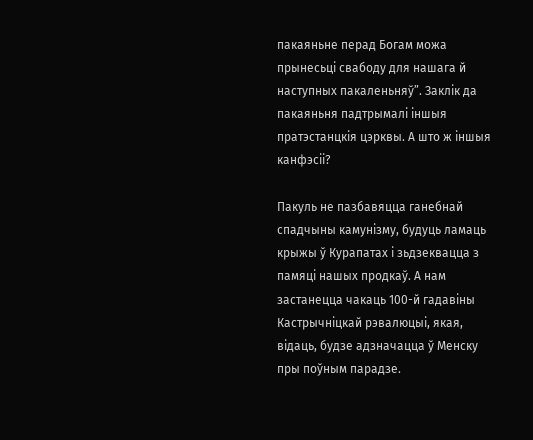пакаяньне перад Богам можа прынесьці свабоду для нашага й наступных пакаленьняў”. Заклік да пакаяньня падтрымалі іншыя пратэстанцкія цэрквы. А што ж іншыя канфэсіі?

Пакуль не пазбавяцца ганебнай спадчыны камунізму, будуць ламаць крыжы ў Курапатах і зьдзеквацца з памяці нашых продкаў. А нам застанецца чакаць 100-й гадавіны Кастрычніцкай рэвалюцыі, якая, відаць, будзе адзначацца ў Менску пры поўным парадзе.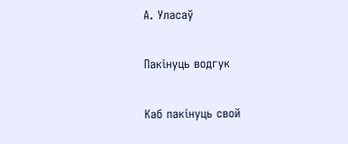А. Уласаў

Пакінуць водгук

Каб пакінуць свой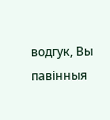водгук, Вы павінныя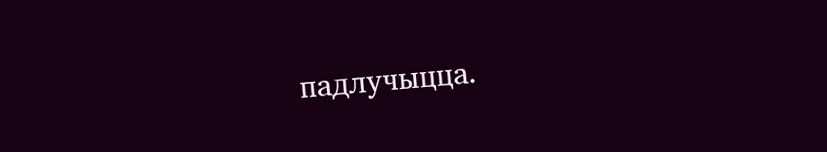падлучыцца.